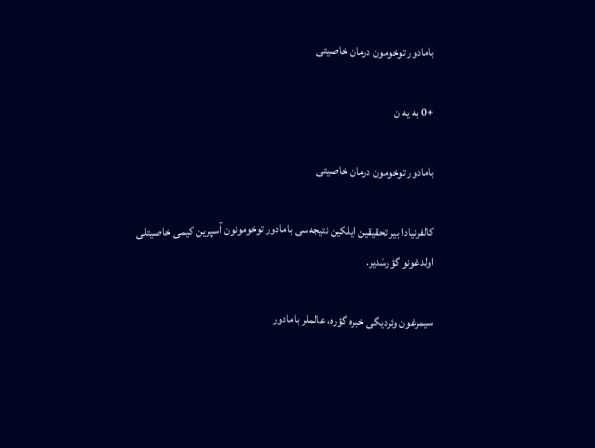بامادور توخومون درمان خاصیتی

+0 به یه ن

بامادور توخومون درمان خاصیتی

کالفرنیادا بیر تحقیقین ایلکین نتیجه‌سی بامادور توخومونون آسپرین کیمی خاصیتلی اولدغونو گؤرسَدیر.

سیمرغون وئردیگی خبره گؤره، عالملر بامادور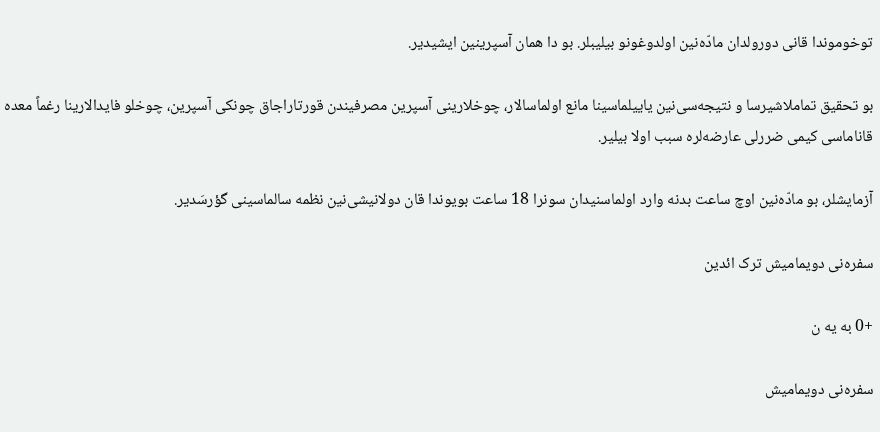توخوموندا قانی دورولدان مادّه‌نین اولدوغونو بیلیبلر. بو دا همان آسپرینین ایشیدیر.

بو تحقیق تماملاشیرسا و نتیجه‌سی‌نین یاییلماسینا مانع اولماسالار، چوخلارینی آسپرین مصرفیندن قورتاراجاق چونکی آسپرین، چوخلو فایدالارینا رغماً معده قاناماسی کیمی ضررلی عارضه‌لره سبب اولا بیلیر.

آزمایشلر، بو مادّه‌نین اوچ ساعت بدنه وارد اولماسنیدان سونرا 18 ساعت بویوندا قان دولانیشی‌نین نظمه‌ سالماسینی گؤرسَدیر.

سفره‌نی دویمامیش ترک ائدین

+0 به یه ن

سفره‌نی دویمامیش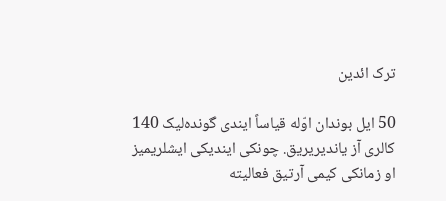ترک ائدین

50 ایل بوندان اوّله قیاساً ایندی گونده‌لیک 140 کالری آز یاندیریریق. چونکی ایندیکی ایشلریمیز او زمانکی کیمی آرتیق فعالیته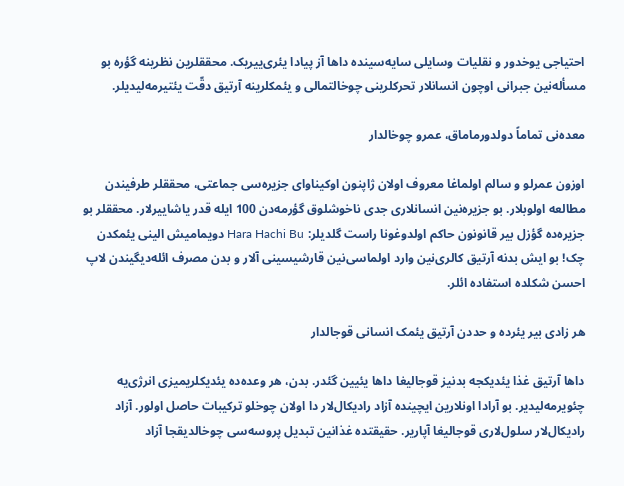احتیاجی یوخدور و نقلیات وسایلی سایه‌سینده داها آز پیادا یئری‌ییریک. محققلرین نظرینه گؤره بو مسأله‌نین جبرانی اوچون انسانلار تحرکلرینی چوخالتمالی و یئمکلرینه آرتیق دقّت یئتیرمه‌لیدیلر.

معده‌نی تماماً دولدورماماق، عمرو چوخالدار

اوزون عمرلو و سالم اولماغا معروف اولان ژاپنون اوکیناوای جزیره‌سی جماعتی، محققلر طرفیندن مطالعه اولوبلار. بو جزیره‌نین انسانلاری جدی ناخوشلوق گؤرمه‌دن 100 ایله قدر یاشاییرلار. محققلر بو جزیره‌ده گؤزل بیر قانونون حاکم اولدوغونا راست گلدیلر: Hara Hachi Bu دویمامیش الینی یئمکدن چک! بو ایش بدنه آرتیق کالری‌نین وارد اولماسی‌نین قارشیسینی آلار و بدن مصرف ائله‌دیگیندن لاپ احسن شکلده استفاده ائلر.

هر زادی بیر یئرده و حددن آرتیق یئمک انسانی قوجالدار

داها آرتیق غذا یئدیکجه بدنیز قوجالیغا داها یئیین گئدر. بدن، هر وعده‌ده یئدیکلریمیزی انرژی‌یه چئویرمه‌لیدیر. بو آرادا اونلارین ایچینده آزاد رادیکال‌لار دا اولان چوخلو ترکیبات حاصل اولور. آزاد رادیکال‌لار سلول‌لاری قوجالیغا آپاریر. حقیقتده غذانین تبدیل پروسه‌سی چوخالدیقجا آزاد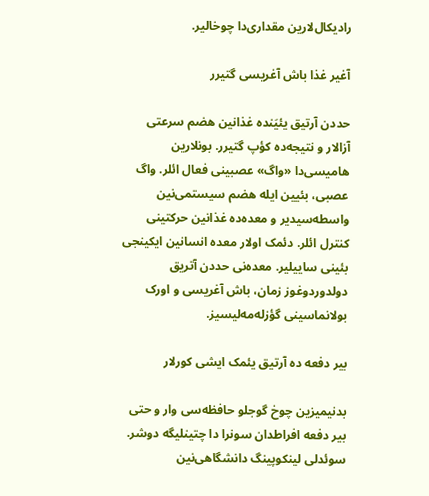رادیکال‌لارین مقداری‌دا چوخالیر.

آغیر غذا باش آغریسی گتیرر

حددن آرتیق یئیَنده غذانین هضم سرعتی آزالار و نتیجه‌ده کؤپ گتیرر. بونلارین هامیسی‌دا «واگ» عصبینی فعال ائلر. واگ عصبی، بئیین ایله هضم سیستمی‌نین واسطه‌سیدیر و معده‌ده غذانین حرکتینی کنترل ائلر. دئمک اولار معده انسانین ایکینجی بئینی ساییلیر. معده‌نی حددن آتریق دولدوردوغوز زمان، باش آغریسی و اورک بولانماسینی گؤزله‌مه‌لیسیز.

بیر دفعه‌ ده آرتیق یئمک ایشی کورلار

بدنیمیزین چوخ گوجلو حافظه‌سی وار و حتی بیر دفعه افراطدان سونرا دا چتینلیگه دوشر. سوئدلی لینکوپینگ دانشگاهی‌نین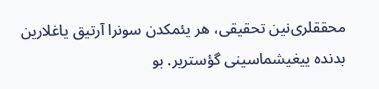محققلری‌نین تحقیقی، هر یئمکدن سونرا آرتیق یاغلارین بدنده ییغیشماسینی گؤستریر. بو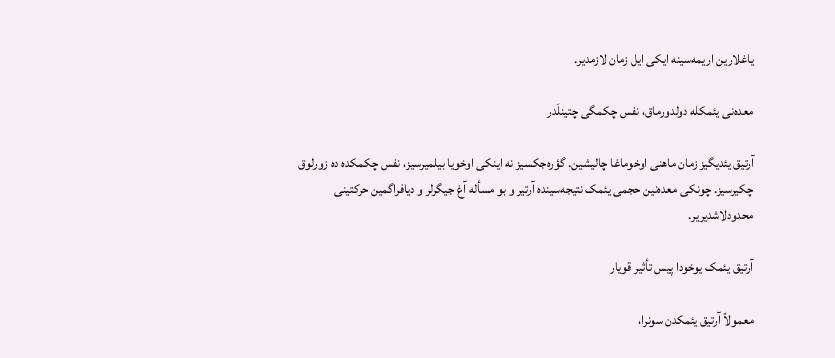یاغلارین اریمه‌سینه ایکی ایل زمان لازمدیر.

معده‌نی یئمکله دولدورماق، نفس چکمگی چتینلَدر

آرتیق یئدیگیز زمان ماهنی اوخوماغا چالیشین. گؤره‌جکسیز نه اینکی اوخویا بیلمیرسیز، نفس چکمکده ده زورلوق چکیرسیز. چونکی معده‌نین حجمی یئمک نتیجه‌سینده آرتیر و بو مسأله آغ جیگرلر و دیافراگمین حرکتینی محدودلاشدیریر.

آرتیق یئمک یوخودا پیس تأثیر قویار

معمولاً آرتیق یئمکدن سونرا،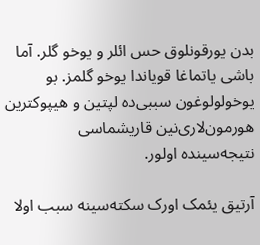بدن یورقونلوق حس ائلر و یوخو گلر. آما باشی یاتماغا قویاندا یوخو گلمز. بو یوخولولوغون سببی‌ده لپتین و هیپوکترین هورمون‌لاری‌نین قاریشماسی نتیجه‌سینده اولور.

آرتیق یئمک اورک سکته‌سینه سبب اولا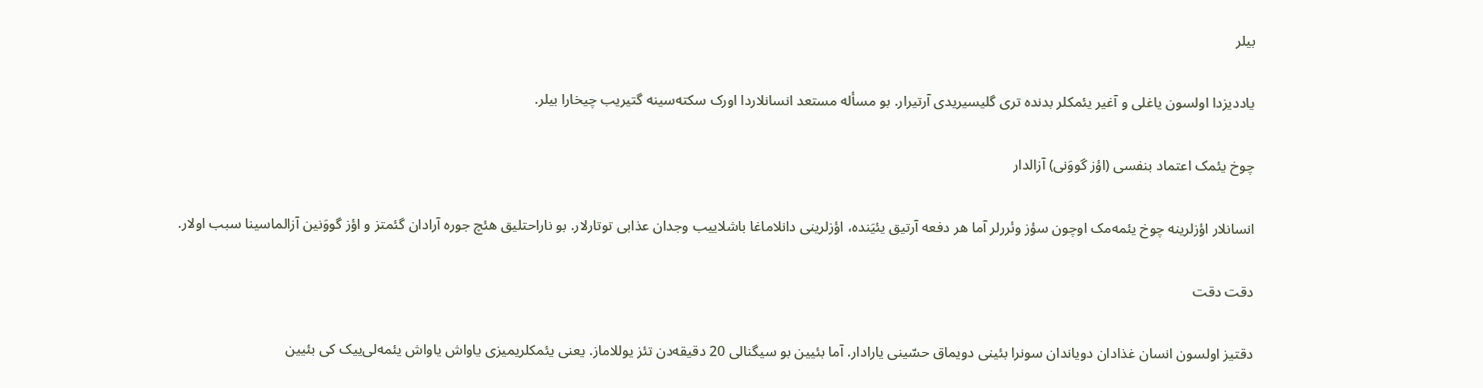بیلر

یاددیزدا اولسون یاغلی و آغیر یئمکلر بدنده تری گلیسیریدی آرتیرار. بو مسأله مستعد انسانلاردا اورک سکته‌سینه گتیریب چیخارا بیلر.

چوخ یئمک اعتماد بنفسی (اؤز گووَنی) آزالدار

انسانلار اؤزلرینه چوخ یئمه‌مک اوچون سؤز وئررلر آما هر دفعه آرتیق یئیَنده، اؤزلرینی دانلاماغا باشلاییب وجدان عذابی توتارلار. بو ناراحتلیق هئچ جوره آرادان گئمتز و اؤز گووَنین آزالماسینا سبب اولار.

دقت دقت

دقتیز اولسون انسان غذادان دویاندان سونرا بئینی دویماق حسّینی یارادار. آما بئیین بو سیگنالی 20 دقیقه‌دن تئز یوللاماز. یعنی یئمکلریمیزی یاواش یاواش یئمه‌لی‌ییک کی بئیین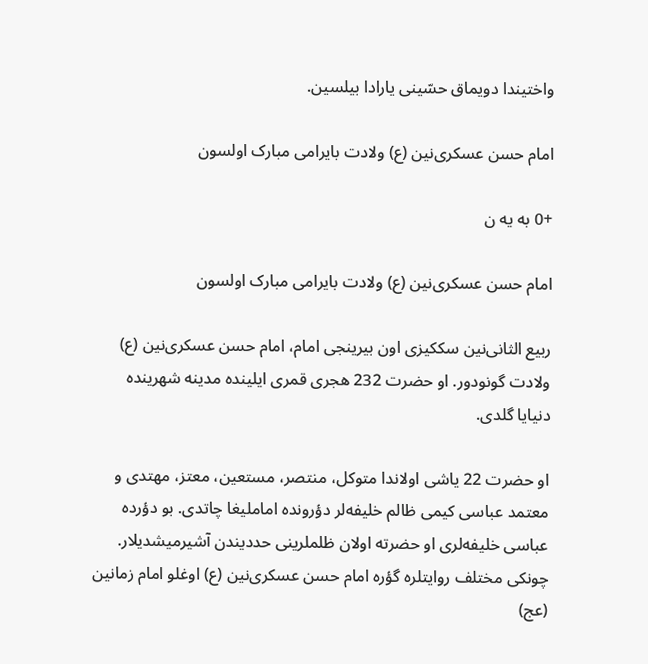واختیندا دویماق حسّینی یارادا بیلسین.

امام حسن عسکری‌نین (ع) ولادت بایرامی مبارک اولسون

+0 به یه ن

امام حسن عسکری‌نین (ع) ولادت بایرامی مبارک اولسون

ربیع الثانی‌نین سککیزی اون بیرینجی امام، امام حسن عسکری‌نین (ع) ولادت گونودور. او حضرت 232 هجری قمری ایلینده مدینه شهرینده دنیایا گلدی.

او حضرت 22 یاشی اولاندا متوکل، منتصر، مستعین، معتز، مهتدی و معتمد عباسی کیمی ظالم خلیفه‌لر دؤرونده اماملیغا چاتدی. بو دؤرده عباسی خلیفه‌لری او حضرته اولان ظلملرینی حددیندن آشیرمیشدیلار. چونکی مختلف روایتلره گؤره امام حسن عسکری‌نین (ع) اوغلو امام زمانین (عج)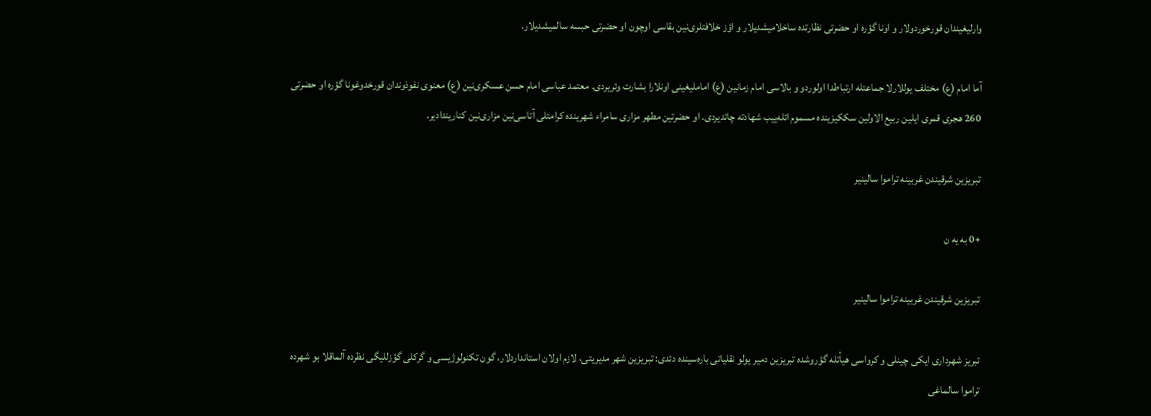وارلیغیندان قورخوردولار و اونا گؤره او حضرتی نظارتده ساخلامیشدیلار و اؤز خلافتلری‌نین بقاسی اوچون او حضرتی حبسه سالمیشدیلار.

آما امام (ع) مختلف یوللارلا جماعتله ارتباطدا اولوردو و بالاسی امام زمانین (ع) اماملیغینی اونلارا بشارت وئریردی. معتمد عباسی امام حسن عسکری‌نین (ع) معنوی نفوذوندان قورخدوغونا گؤره او حضرتی 260 هجری قمری ایلین ربیع الاولین سککیزینده مسموم ائله‌ییب شهادته چاتدیردی. او حضرتین مطهر مزاری سامراء شهرینده کرامتلی آتاسی‌نین مزاری‌نین کناریندادیر.

تبریزین شرقیندن غربینه تراموا سالینیر

+0 به یه ن

تبریزین شرقیندن غربینه تراموا سالینیر

تبریز شهرداری ایکی چینلی و کرواسی هیأتله گؤروشده تبریزین دمیر یولو نقلیاتی باره‌سینده دئدی: تبریزین شهر مدیریتی، لازم اولان استانداردلار، گون تکنولوژیسی و گرکلی گؤزللیگی نظرده آلماقلا بو شهرده تراموا سالماغی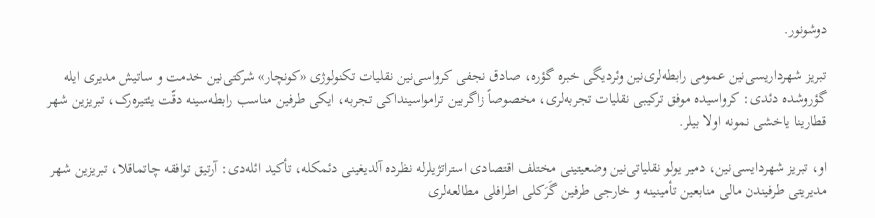دوشونور.

تبریز شهرداریسی‌نین عمومی رابطه‌لری‌نین وئردیگی خبره گؤره، صادق نجفی کرواسی‌نین نقلیات تکنولوژی «کونچار» شرکتی‌نین خدمت و ساتیش مدیری ایله گؤروشده دئدی: کرواسیده موفق ترکیبی نقلیات تجربه‌لری، مخصوصاً زاگربین ترامواسینداکی تجربه، ایکی طرفین مناسب رابطه‌سینه دقّت یئتیره‌رک، تبریزین شهر قطارینا یاخشی نمونه اولا بیلر.

او، تبریز شهردایسی‌نین، دمیر یولو نقلیاتی‌نین وضعیتینی مختلف اقتصادی استراتژیلرله نظرده آلدیغینی دئمکله، تأکید ائله‌دی: آرتیق توافقه چاتماقلا، تبریزین شهر مدیریتی طرفیندن مالی منابعین تأمینینه و خارجی طرفین گَرَکلی اطرافلی مطالعه‌لری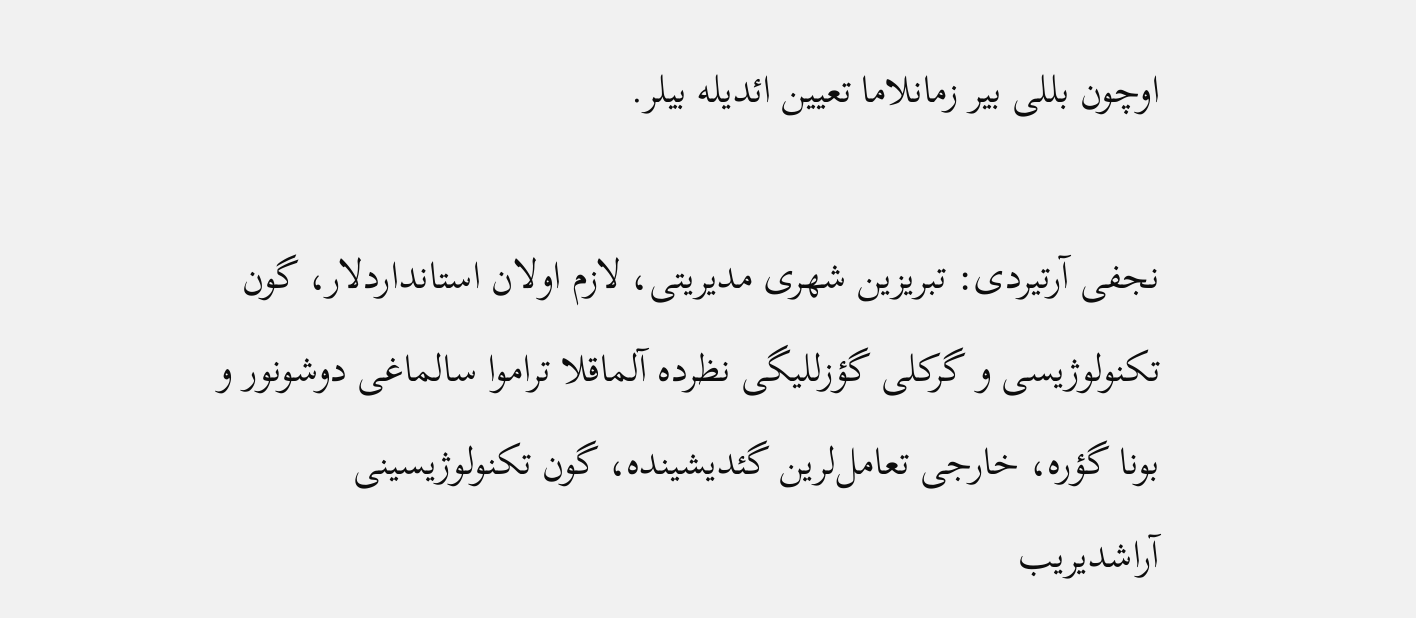اوچون بللی بیر زمانلاما تعیین ائدیله بیلر.

نجفی آرتیردی: تبریزین شهری مدیریتی، لازم اولان استانداردلار، گون تکنولوژیسی و گرکلی گؤزللیگی نظرده آلماقلا تراموا سالماغی دوشونور و بونا گؤره، خارجی تعامل‌لرین گئدیشینده، گون تکنولوژیسینی آراشدیریب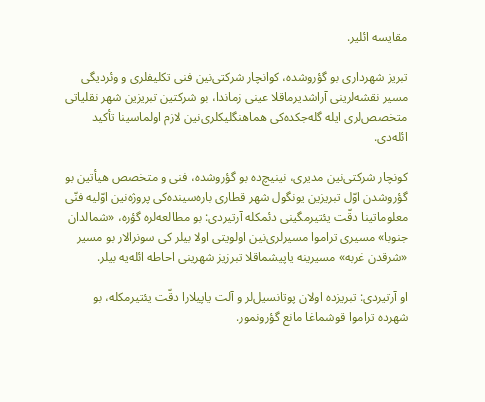مقایسه ائلیر.

تبریز شهرداری بو گؤروشده، کوانچار شرکتی‌نین فنی تکلیفلری و وئردیگی مسیر نقشه‌لرینی آراشدیرماقلا عینی زماندا، بو شرکتین تبریزین شهر نقلیاتی متخصص‌لری ایله گله‌جکده‌کی هماهنگلیکلری‌نین لازم اولماسینا تأکید ائله‌دی.

کونچار شرکتی‌نین مدیری، نینیچ‌ده بو گؤروشده، فنی و متخصص هیأتین بو گؤروشدن اوّل تبریزین یونگول شهر قطاری باره‌سینده‌کی پروژه‌نین اوّلیه فنّی معلوماتینا دقّت یئتیرمگینی دئمکله آرتیردی: بو مطالعه‌لره گؤره، «شمالدان جنوبا» مسیری تراموا مسیرلری‌نین اولویتی اولا بیلر کی سونرالار بو مسیر «شرقدن غربه» مسیرینه یاپیشماقلا تبرزیز شهرینی احاطه ائله‌یه بیلر.

او آرتیردی: تبریزده اولان پوتانسیل‌لر و آلت یاپیلارا دقّت یئتیرمکله، بو شهرده تراموا قوشماغا مانع گؤرونمور.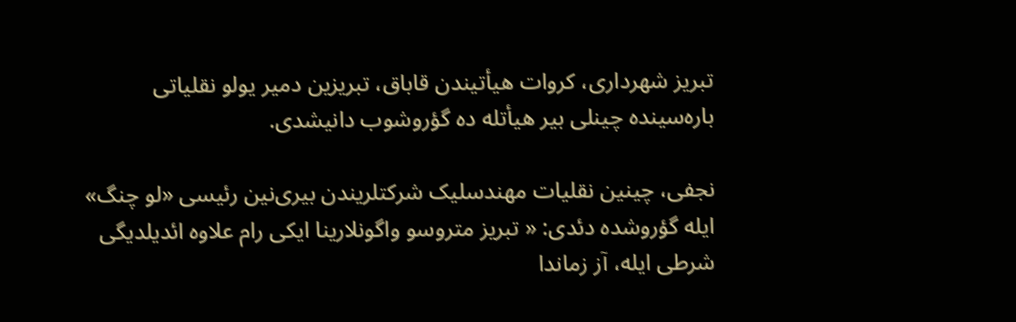تبریز شهرداری، کروات هیأتیندن قاباق، تبریزین دمیر یولو نقلیاتی باره‌سینده چینلی بیر هیأتله ‌ده گؤروشوب دانیشدی.

نجفی، چینین نقلیات مهندسلیک شرکتلریندن بیری‌نین رئیسی «لو چنگ» ایله گؤروشده دئدی: « تبریز متروسو واگونلارینا ایکی رام علاوه ائدیلدیگی شرطی ایله، آز زماندا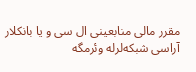مقرر مالی منابعینی ال سی و یا بانکلار آراسی شبکه‌لرله وئرمگه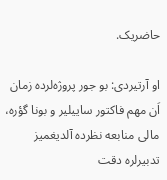حاضریک.

او آرتیردی: بو جور پروژه‌لرده زمان اَن مهم فاکتور ساییلیر و بونا گؤره، مالی منابعه نظرده آلدیغمیز تدبیرلره دقت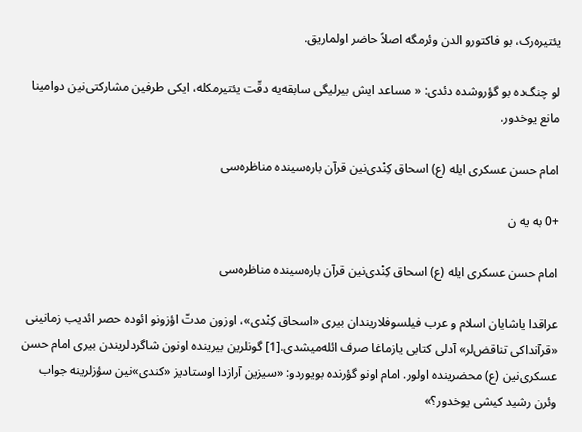یئتیره‌رک، بو فاکتورو الدن وئرمگه اصلاً حاضر اولماریق.

لو چنگ‌ده بو گؤروشده دئدی: « مساعد ایش بیرلیگی سابقه‌یه دقّت یئتیرمکله، ایکی طرفین مشارکتی‌نین دوامینا مانع یوخدور.

امام حسن عسکری‌ ایله (ع) اسحاق کِنْدی‌نین قرآن باره‌سینده مناظره‌سی

+0 به یه ن

امام حسن عسکری‌ ایله (ع) اسحاق کِنْدی‌نین قرآن باره‌سینده مناظره‌سی

عراقدا یاشایان اسلام و عرب فیلسوفلاریندان بیری «اسحاق کِنْدى»، اوزون مدتّ اؤزونو ائوده حصر ائدیب زمانینی «قرآنداکی تناقض‌لر» آدلی کتابی یازماغا صرف ائله‌میشدی.[1] گونلرین بیرینده اونون شاگردلریندن بیری امام حسن عسکری‌نین (ع) محضرینده اولور. امام اونو گؤرنده بویوردو: «سیزین آرازدا اوستادیز «کندی»نین سؤزلرینه جواب وئرن رشید کیشی یوخدور؟»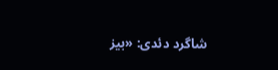شاگرد دئدی: «بیز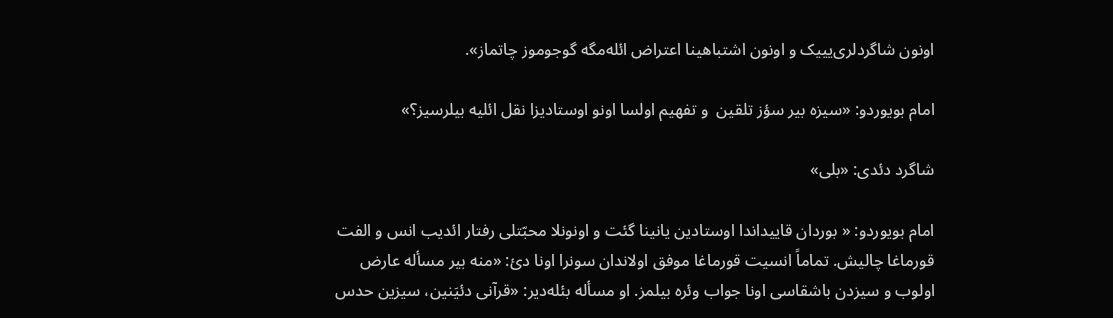اونون شاگردلری‌یییک و اونون اشتباهینا اعتراض ائله‌مگه گوجوموز چاتماز».

امام بویوردو: «سیزه بیر سؤز تلقین  و تفهیم اولسا اونو اوستادیزا نقل ائلیه‌ بیلرسیز؟»

شاگرد دئدی: «بلی»

امام بویوردو: « بوردان قاییداندا اوستادین یانینا گئت و اونونلا محبّتلی رفتار ائدیب انس و الفت قورماغا چالیش. تماماً انسیت قورماغا موفق اولاندان سونرا اونا دئ: «منه بیر مسأله عارض اولوب و سیزدن باشقاسی اونا جواب وئره بیلمز. او مسأله بئله‌دیر: «قرآنی دئیَنین، سیزین حدس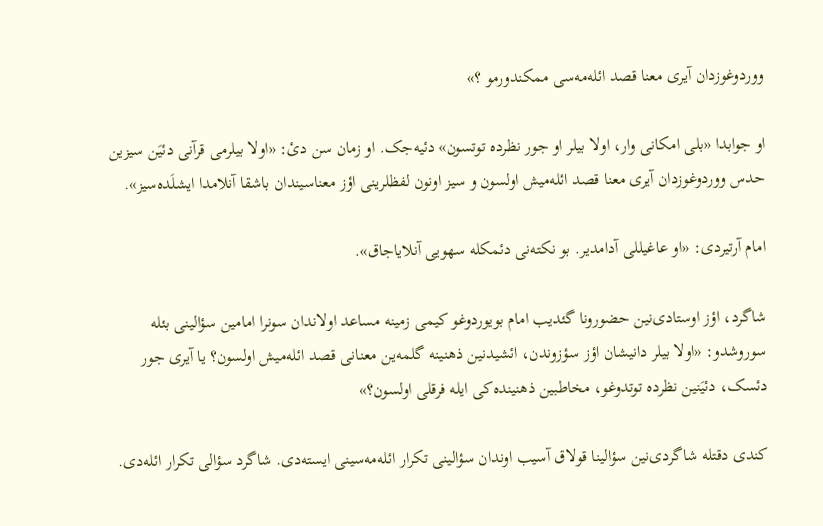ووردوغوزدان آیری معنا قصد ائله‌مه‌سی ممکندورمو ؟»

او جوابدا «بلی امکانی وار، اولا بیلر او جور نظرده توتسون» دئیه‌جک. او زمان سن دئ: «اولا بیلرمی قرآنی دئیَن سیزین حدس ووردوغوزدان آیری معنا قصد ائله‌میش اولسون و سیز اونون لفظلرینی اؤز معناسیندان باشقا آنلامدا ایشلَده‌سیز».

امام آرتیردی: «او عاغیللی آدامدیر. بو نکته‌نی دئمکله سهویی آنلایاجاق».

شاگرد، اؤز اوستادی‌نین حضورونا گئدیب امام بویوردوغو کیمی زمینه مساعد اولاندان سونرا امامین سؤالینی بئله سوروشدو: «اولا بیلر دانیشان اؤز سؤزوندن، ائشیدنین ذهنینه گلمه‌ین معنانی قصد ائله‌میش اولسون؟ یا آیری جور دئسک، دئیَنین نظرده توتدوغو، مخاطبین ذهنینده‌کی ایله فرقلی اولسون؟»

کندی دقتله شاگردی‌نین سؤالینا قولاق آسیب اوندان سؤالینی تکرار ائله‌مه‌سینی ایسته‌دی. شاگرد سؤالی تکرار ائله‌دی.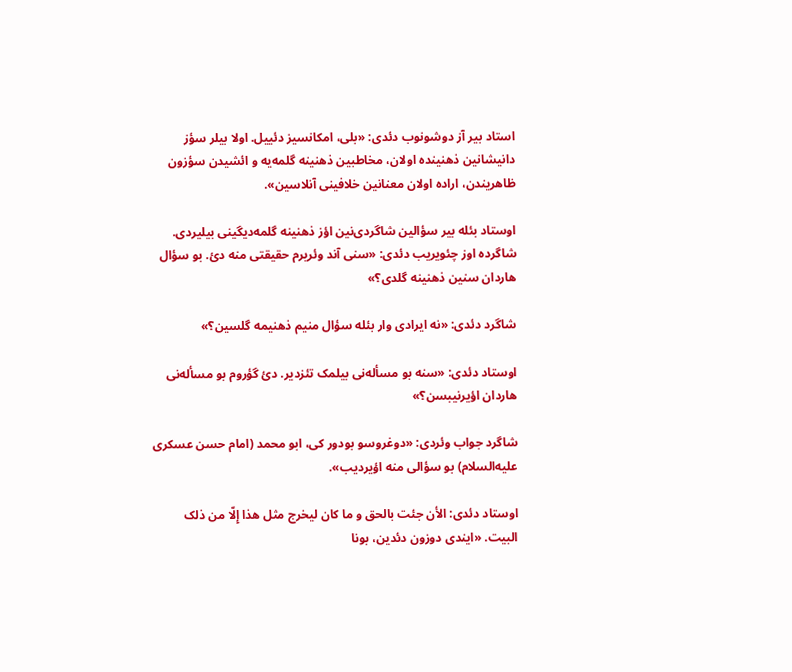استاد بیر آز دوشونوب دئدی: «بلی، امکانسیز دئییل. اولا بیلر سؤز دانیشانین ذهنینده اولان، مخاطبین ذهنینه گلمه‌یه و ائشیدن سؤزون ظاهریندن، اراده اولان معنانین خلافینی آنلاسین».

اوستاد بئله بیر سؤالین شاگردی‌نین اؤز ذهنینه گلمه‌دیگینی بیلیردی. شاگرده اوز چئویریب دئدی: «سنی آند وئریرم حقیقتی منه دئ. بو سؤال هاردان سنین ذهنینه گلدی؟»

شاگرد دئدی: «نه ایرادی وار بئله سؤال منیم ذهنیمه گلسین؟»

اوستاد دئدی: «سنه بو مسأله‌نی بیلمک تئزدیر. دئ گؤروم بو مسأله‌نی هاردان اؤیرنیبسن؟»

شاگرد جواب وئردی: «دوغروسو بودور کی، ابو محمد (امام حسن عسکری علیه‌السلام) بو سؤالی منه اؤیردیب».

اوستاد دئدی: الأن جئت بالحق و ما کان لیخرج مثل هذا إِلّا من ذلک البیت. «ایندی دوزون دئدین، بونا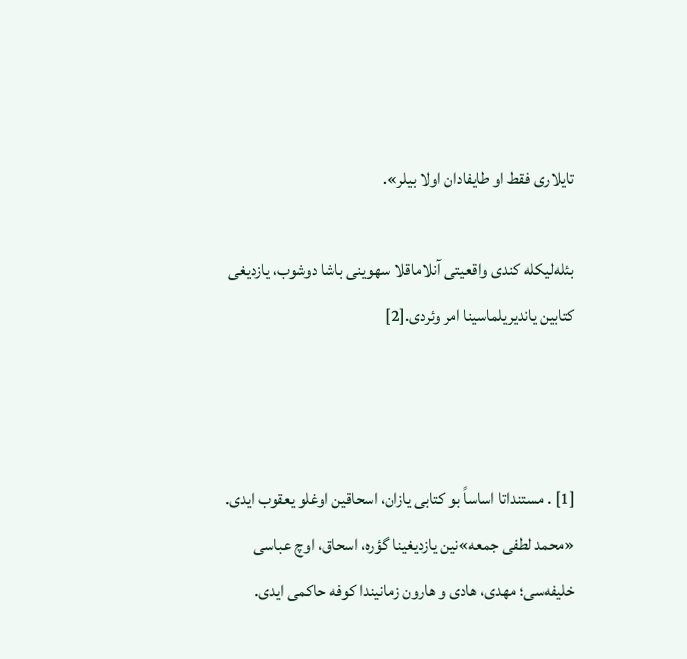تایلاری فقط او طایفادان اولا بیلر».

بئله‌لیکله کندی واقعیتی آنلاماقلا سهوینی باشا دوشوب، یازدیغی کتابین یاندیریلماسینا امر وئردی.[2]



[1] . مستنداتا اساساً بو کتابی یازان، اسحاقین اوغلو یعقوب ایدی. «محمد لطفى جمعه»نین یازدیغینا گؤره، اسحاق، اوچ عباسی خلیفه‌سی؛ مهدى، هادى و هارون زمانیندا کوفه حاکمی ایدی.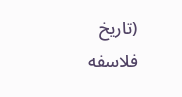(تاریخ فلاسفه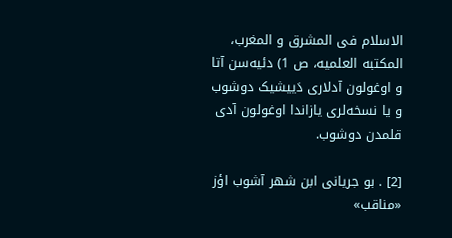الاسلام فى المشرق و المغرب، المکتبه العلمیه، ص 1) دئیه‌سن آتا و اوغولون آدلاری دَییشیک دوشوب و یا نسخه‌لری یازاندا اوغولون آدی قلمدن دوشوب.

[2] . بو جریانی ابن شهر آشوب اؤز «مناقب»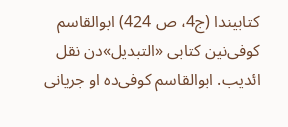کتابیندا (ج4، ص 424) ابوالقاسم کوفى‌نین کتابی «التبدیل»دن نقل ائدیب. ابوالقاسم کوفی‌ده او جریانی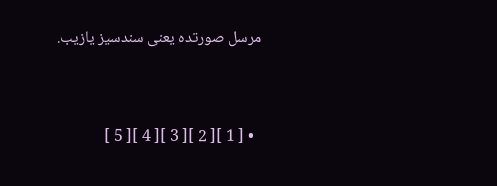مرسل صورتده یعنی سندسیز یازیب.



  • [ 1 ][ 2 ][ 3 ][ 4 ][ 5 ]